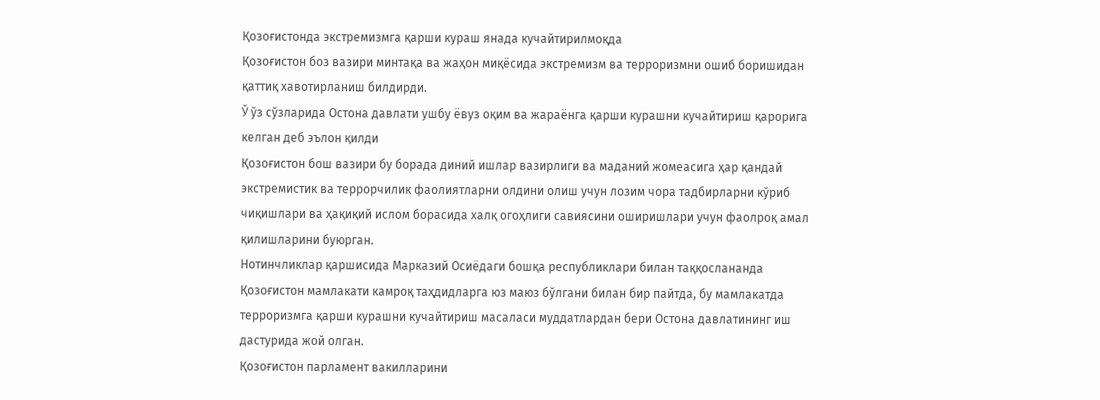Қозоғистонда экстремизмга қарши кураш янада кучайтирилмоқда
Қозоғистон боз вазири минтақа ва жаҳон миқёсида экстремизм ва терроризмни ошиб боришидан қаттиқ хавотирланиш билдирди.
Ў ўз сўзларида Остона давлати ушбу ёвуз оқим ва жараёнга қарши курашни кучайтириш қарорига келган деб эълон қилди
Қозоғистон бош вазири бу борада диний ишлар вазирлиги ва маданий жомеасига ҳар қандай экстремистик ва террорчилик фаолиятларни олдини олиш учун лозим чора тадбирларни кўриб чиқишлари ва ҳақиқий ислом борасида халқ огоҳлиги савиясини оширишлари учун фаолроқ амал қилишларини буюрган.
Нотинчликлар қаршисида Марказий Осиёдаги бошқа республиклари билан таққослананда Қозоғистон мамлакати камроқ таҳдидларга юз маюз бўлгани билан бир пайтда, бу мамлакатда терроризмга қарши курашни кучайтириш масаласи муддатлардан бери Остона давлатининг иш дастурида жой олган.
Қозоғистон парламент вакилларини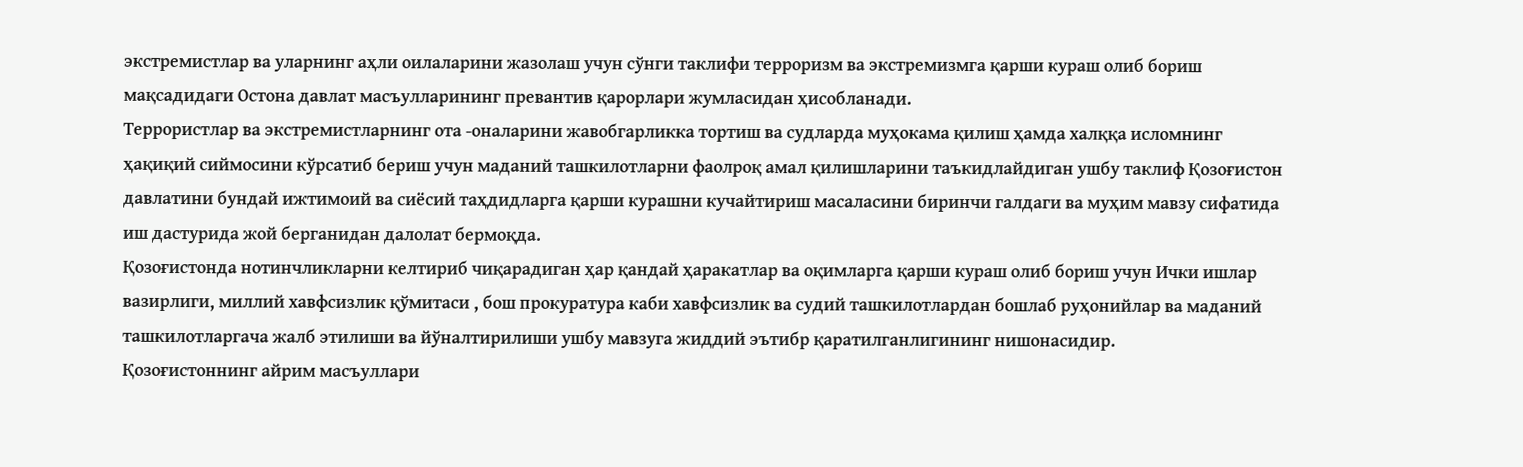экстремистлар ва уларнинг аҳли оилаларини жазолаш учун сўнги таклифи терроризм ва экстремизмга қарши кураш олиб бориш мақсадидаги Остона давлат масъулларининг превантив қарорлари жумласидан ҳисобланади.
Террористлар ва экстремистларнинг ота -оналарини жавобгарликка тортиш ва судларда муҳокама қилиш ҳамда халққа исломнинг ҳақиқий сиймосини кўрсатиб бериш учун маданий ташкилотларни фаолроқ амал қилишларини таъкидлайдиган ушбу таклиф Қозоғистон давлатини бундай ижтимоий ва сиёсий таҳдидларга қарши курашни кучайтириш масаласини биринчи галдаги ва муҳим мавзу сифатида иш дастурида жой берганидан далолат бермоқда.
Қозоғистонда нотинчликларни келтириб чиқарадиган ҳар қандай ҳаракатлар ва оқимларга қарши кураш олиб бориш учун Ички ишлар вазирлиги, миллий хавфсизлик қўмитаси , бош прокуратура каби хавфсизлик ва судий ташкилотлардан бошлаб руҳонийлар ва маданий ташкилотларгача жалб этилиши ва йўналтирилиши ушбу мавзуга жиддий эътибр қаратилганлигининг нишонасидир.
Қозоғистоннинг айрим масъуллари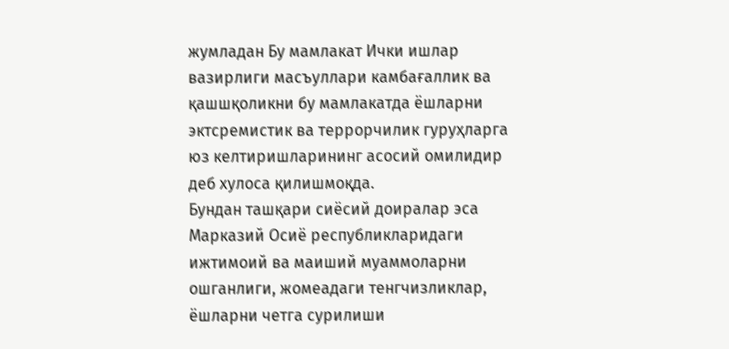жумладан Бу мамлакат Ички ишлар вазирлиги масъуллари камбағаллик ва қашшқоликни бу мамлакатда ёшларни эктсремистик ва террорчилик гуруҳларга юз келтиришларининг асосий омилидир деб хулоса қилишмоқда.
Бундан ташқари сиёсий доиралар эса Марказий Осиё республикларидаги ижтимоий ва маиший муаммоларни ошганлиги, жомеадаги тенгчизликлар, ёшларни четга сурилиши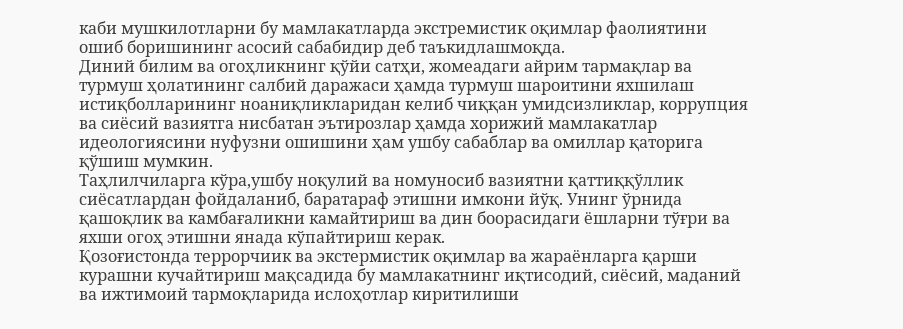каби мушкилотларни бу мамлакатларда экстремистик оқимлар фаолиятини ошиб боришининг асосий сабабидир деб таъкидлашмоқда.
Диний билим ва огоҳликнинг қўйи сатҳи, жомеадаги айрим тармақлар ва турмуш ҳолатининг салбий даражаси ҳамда турмуш шароитини яхшилаш истиқболларининг ноаниқликларидан келиб чиққан умидсизликлар, коррупция ва сиёсий вазиятга нисбатан эътирозлар ҳамда хорижий мамлакатлар идеологиясини нуфузни ошишини ҳам ушбу сабаблар ва омиллар қаторига қўшиш мумкин.
Таҳлилчиларга кўра,ушбу ноқулий ва номуносиб вазиятни қаттиққўллик сиёсатлардан фойдаланиб, баратараф этишни имкони йўқ. Унинг ўрнида қашоқлик ва камбағаликни камайтириш ва дин боорасидаги ёшларни тўғри ва яхши огоҳ этишни янада кўпайтириш керак.
Қозоғистонда террорчиик ва экстермистик оқимлар ва жараёнларга қарши курашни кучайтириш мақсадида бу мамлакатнинг иқтисодий, сиёсий, маданий ва ижтимоий тармоқларида ислоҳотлар киритилиши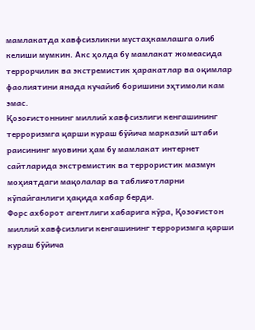мамлакатда хавфсизликни мустаҳкамлашга олиб келиши мумкин. Акс ҳолда бу мамлакат жомеасида террорчилик ва экстремистик ҳаракатлар ва оқимлар фаолиятини янада кучайиб боришини эҳтимоли кам эмас.
Қозоғистоннинг миллий хавфсизлиги кенгашининг терроризмга қарши кураш бўйича марказий штаби раисининг муовини ҳам бу мамлакат интернет сайтларида экстремистик ва террористик мазмун моҳиятдаги мақолалар ва таблиғотларни кўпайганлиги ҳақида хабар берди.
Форс ахборот агентлиги хабарига кўра, Қозоғистон миллий хавфсизлиги кенгашининг терроризмга қарши кураш бўйича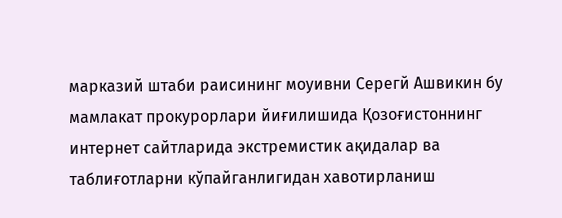марказий штаби раисининг моуивни Серегй Ашвикин бу мамлакат прокурорлари йиғилишида Қозоғистоннинг интернет сайтларида экстремистик ақидалар ва таблиғотларни кўпайганлигидан хавотирланиш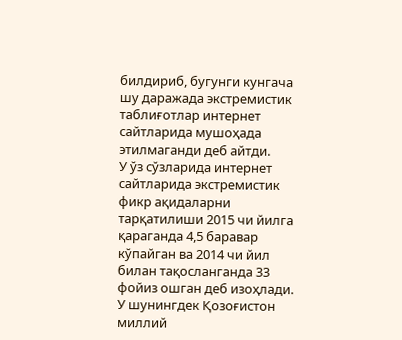билдириб, бугунги кунгача шу даражада экстремистик таблиғотлар интернет сайтларида мушоҳада этилмаганди деб айтди.
У ўз сўзларида интернет сайтларида экстремистик фикр ақидаларни тарқатилиши 2015 чи йилга қараганда 4,5 баравар кўпайган ва 2014 чи йил билан тақосланганда 33 фойиз ошган деб изоҳлади.
У шунингдек Қозоғистон миллий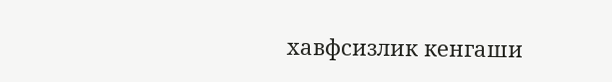хавфсизлик кенгаши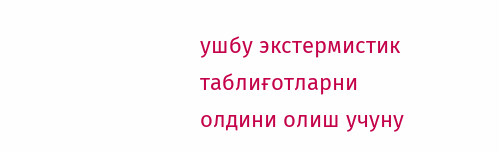ушбу экстермистик таблиғотларни олдини олиш учуну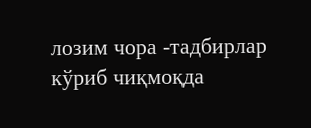лозим чора -тадбирлар кўриб чиқмоқда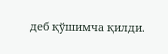деб қўшимча қилди.